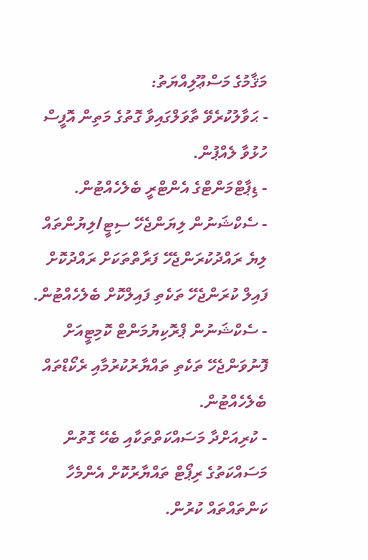މަޤާމުގެ މަސްޢޫލިއްޔަތު:
- ޙަވާލުކުރެވޭ ތާވަލްގައިވާ ގޮތުގެ މަތިން އޮފީސް ހުޅުވާ ލެއްޕުން.
- ޑިޕާޓްމަންޓްގެ އެންޓްރީ ބެލެހެއްޓުން.
- ސެކްޝަނުން ލިޔަންޖެހޭ ސިޓީ/ލިޔުންތައް ލިޔެ ރައްދުކުރަންޖެހޭ ފަރާތްތަކަށް ރައްދުކޮށް ފައިލް ކުރަންޖެހޭ ތަކެތި ފައިލްކޮށް ބެލެހެއްޓުން.
- ސެކްޝަނުން ޕްރޮކިޔުމަންޓް ކޮމިޓީއަށް ފޮނުވަންޖެހޭ ތަކެތި ތައްޔާރުކުރުމާއި ރެކޯޑްތައް ބެލެހެއްޓުން.
- ކުރިއަށްދާ މަސައްކަތްތަކާއި ބެހޭ ގޮތުން މަސައްކަތުގެ ރިޕޯޓް ތައްޔާރުކޮށް އެންމެހާ ކަންތައްތައް ކުރުން.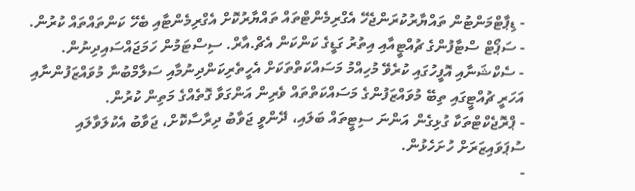- ޑިޕާޓްމަންޓުން ތައްޔާރުކުރަންޖެހޭ އެގްރިމެންޓްތައް ތައްޔާރުކޮށް އެގްރިމެންޓާއި ބެހޭ ކަންތައްތައް ކުރުން.
- ސަޕޯޓް ސްޓާފުންގެ ޗުއްޓީއާއި އިތުރު ގަޑީގެ ކަންކަން އެޗް.އާރް. ސިސްޓަމުން ހަމަޖައްސައިދިނުން.
- ސެކްޝަނާއި އޮފީހުގައި ކުރެވޭ މުހިއްމު މަސައްކަތްތަކަށް އެހީތެރިކަންދިނުމާއި ސަލާމްބުނާ މުވައްޒަފުންނާއި އަހަރީ ޗުއްޓީގައި ތިބޭ މުވައްޒަފުންގެ މަސައްކަތްތައް ވެރިން އަންގަވާ ގޮތެއްގެ މަތިން ކުރުން.
- ޕްރޮޖެކްޓްތަކާ ގުޅިގެން އަންނަ ސިޓީތައް ބަލައި، ދޭންވީ ޖަވާބު ދިރާސާކޮށް، ޖަވާބު އެކުލަވާލައި ސުޕަވައިޒަރަށް ހުށަހެޅުން.
-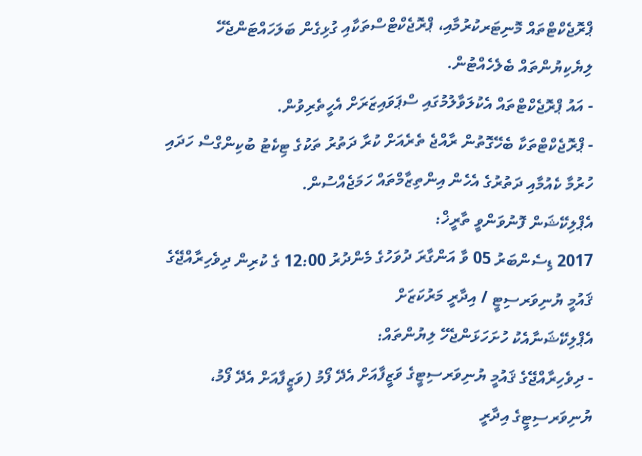ޕްރޮޖެކްޓްތައް މޮނިޓަރކުރުމާއި، ޕްރޮޖެކްޓްސްތަކާއި ގުޅިގެން ބަލަހައްޓަންޖެހޭ ލިޔެކިޔުންތައް ބެލެހެއްޓުން.
- އައު ޕްރޮޖެކްޓްތައް އެކުލަވާލުމުގައި ސްޕަވައިޒަރަށް އެހީތެރިވުން.
- ޕްރޮޖެކްޓްތަކާ ބެހޭގޮތުން ރާއްޖެ ތެރެއަށް ކުރާ ދަތުރު ތަކުގެ ޓިކެޓު ބުކިންގްސް ހަދައި ހުރުމާ ކެއުމާއި ދަތުރުގެ އެހެން އިންތިޒާމްތައް ހަމަޖެއްސުން.
އެޕްލިކޭޝަން ފޮނުވަންވީ ތާރީޚް:
2017 ޑިސެންބަރު 05 ވާ އަންގާރަ ދުވަހުގެ މެންދުރު 12:00 ގެ ކުރިން ދިވެހިރާއްޖޭގެ ޤައުމީ ޔުނިވަރސިޓީ / އިދާރީ މަރުކަޒަށް
އެޕްލިކޭޝަނާއެކު ހުށަހަޅަންޖެހޭ ލިޔުންތައް:
- ދިވެހިރާއްޖޭގެ ޤައުމީ ޔުނިވަރސިޓީގެ ވަޒީފާއަށް އެދޭ ފޯމު (ވަޒީފާއަށް އެދޭ ފޯމު، ޔުނިވަރސިޓީގެ އިދާރީ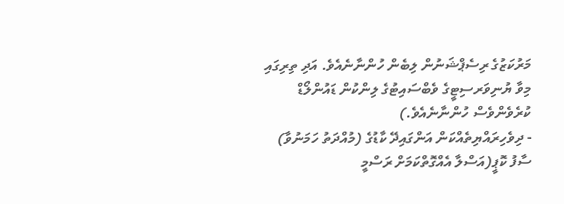މަރުކަޒުގެ ރިސެޕްޝަނުން ލިބެން ހުންނާނެއެވެ. އަދި ތިރިގައި މިވާ ޔުނިވަރސިޓީގެ ވެބްސައިޓުގެ ލިންކުން ޑައުންލޯޑް ކުރެވެންވެސް ހުންނާނެއެވެ.)
- ދިވެހިރައްޔިތެއްކަން އަންގައިދޭ ކާޑުގެ (މުއްދަތު ހަމަނުވާ) ސާފު ކޮޕީ(އަސްލާ އެއްގޮތްކަމަށް ރަސްމީ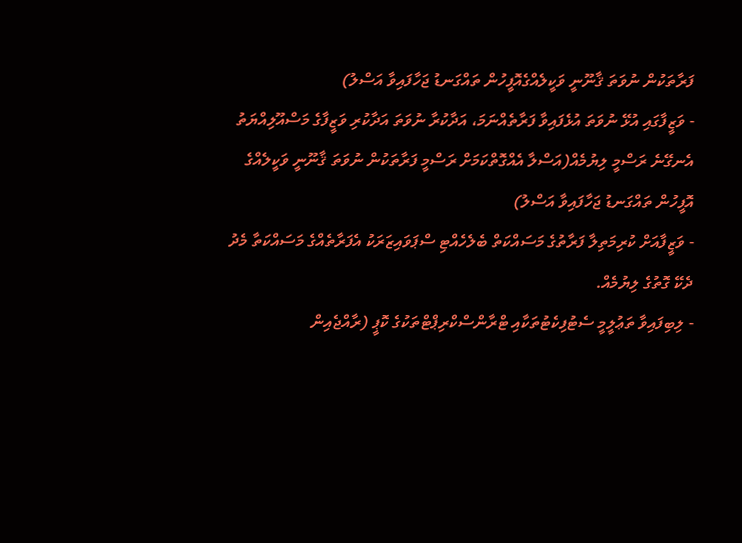ފަރާތަކުން ނުވަތަ ޤާނޫނީ ވަކީލެއްގެއޮފީހުން ތައްގަނޑު ޖަހާފައިވާ އަސްލު)
- ވަޒީފާގައި އުޅޭ ނުވަތަ އުޅެފައިވާ ފަރާތެއްނަމަ، އަދާކުރާ ނުވަތަ އަދާކުރި ވަޒީފާގެ މަސްއޫލިއްޔަތު އެނގޭނެ ރަސްމީ ލިޔުމެއް(އަސްލާ އެއްގޮތްކަމަށް ރަސްމީ ފަރާތަކުން ނުވަތަ ޤާނޫނީ ވަކީލެއްގެ އޮފީހުން ތައްގަނޑު ޖަހާފައިވާ އަސްލު)
- ވަޒީފާއަށް ކުރިމަތިލާ ފަރާތުގެ މަސައްކަތް ބެލެހެއްޓި ސްޕަވައިޒަރަކު އެފަރާތެއްގެ މަސައްކަތާ މެދު ދެކޭ ގޮތުގެ ލިޔުމެއް.
- ލިބިފައިވާ ތަޢުލީމީ ސެޓުފިކެޓުތަކާއި ޓްރާންސްކްރިޕްޓްތަކުގެ ކޮޕީ (ރާއްޖެއިން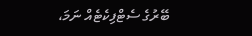ބޭރުގެ ސެޓްފިކެޓެއް ނަމަ،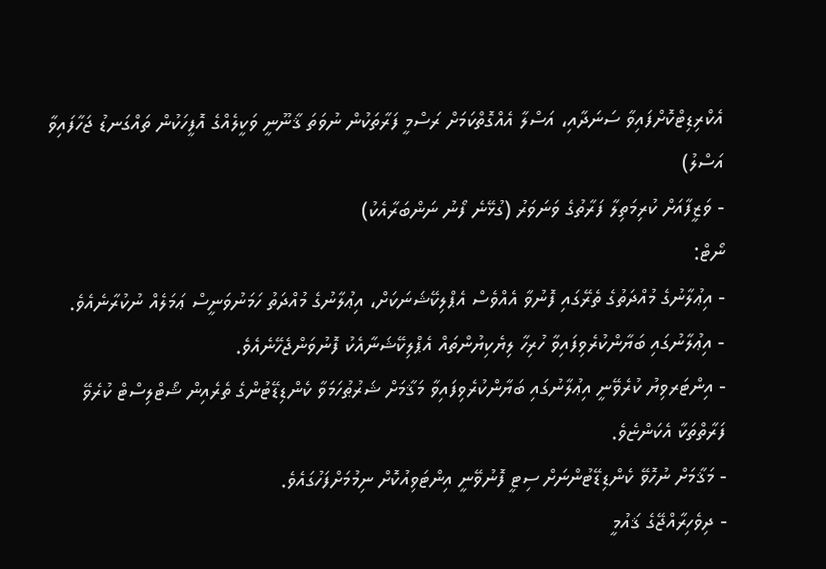އެކްރިޑިޓްކޮށްފައިވާ ސަނަދާއި، އަސްލާ އެއްގޮތްކަމަށް ރަސްމީ ފަރާތަކުން ނުވަތަ ޤާނޫނީ ވަކީލެއްގެ އޮފީހަކުން ތައްގަނޑު ޖަހާފައިވާ އަސްލު)
- ވަޒީފާއަށް ކުރިމަތިލާ ފަރާތުގެ ވަނަވަރު (ގުޅޭނެ ފޯނު ނަންބަރާއެކު)
ނޯޓް:
- އިޢުލާނުގެ މުއްދަތުގެ ތެރޭގައި ފޮނުވާ އެއްވެސް އެޕްލިކޭޝަނަކަށް، އިޢުލާނުގެ މުއްދަތު ހަމަނުވަނީސް ޢަމަލެއް ނުކުރާނެއެވެ.
- އިޢުލާނުގައި ބަޔާންކުރެވިފައިވާ ހުރިހާ ލިޔެކިޔުންތައް އެޕްލިކޭޝަނާއެކު ފޮނުވަންޖެހޭނެއެވެ.
- އިންޓަރވިޔު ކުރެވޭނީ އިޢުލާނުގައި ބަޔާންކުރެވިފައިވާ މަޤާމަށް ޝަރުޠުހަމަވާ ކެންޑިޑޭޓުންގެ ތެރެއިން ޝޯޓްލިސްޓް ކުރެވޭ ފަރާތްތަކާ އެކަންޏެވެ.
- މަޤާމަށް ނުހޮވޭ ކެންޑިޑޭޓުންނަށް ސިޓީ ފޮނުވޭނީ އިންޓަވިއުކޮށް ނިމުމަށްފަހުގައެވެ.
- ދިވެހިރާއްޖޭގެ ޤައުމީ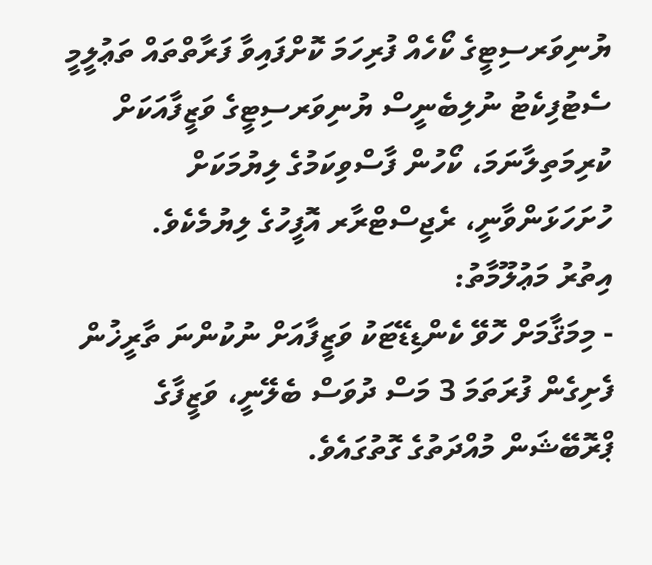ޔުނިވަރސިޓީގެ ކޯހެއް ފުރިހަމަ ކޮށްފައިވާ ފަރާތްތައް ތަޢުލީމީ ސެޓުފިކެޓު ނުލިބެނީސް ޔުނިވަރސިޓީގެ ވަޒީފާއަކަށް ކުރިމަތިލާނަމަ، ކޯހުން ފާސްވިކަމުގެ ލިޔުމަކަށް ހުށަހަޅަންވާނީ، ރެޖިސްޓްރާރ އޮފީހުގެ ލިޔުމެކެވެ.
އިތުރު މަޢުލޫމާތު:
- މިމަޤާމަށް ހޮވޭ ކެންޑިޑޭޓަކު ވަޒީފާއަށް ނުކުންނަ ތާރީޚުން ފެށިގެން ފުރަތަމަ 3 މަސް ދުވަސް ބެލޭނީ، ވަޒީފާގެ ޕްރޮބޭޝަން މުއްދަތުގެ ގޮތުގައެވެ.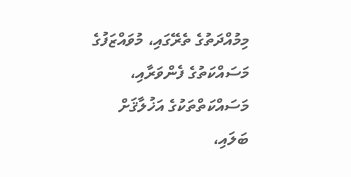މިމުއްދަތުގެ ތެރޭގައި، މުވައްޒަފުގެ މަސައްކަތުގެ ފެންވަރާއި، މަސައްކަތްތަކުގެ އަޚުލާޤަށް ބަލައި،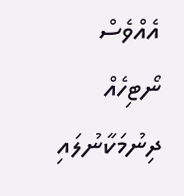އެއްވެސް ނޯޓިހެއް ދިނުމަކާނުލައި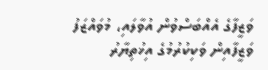ވަޒީފާގެ އެއްބަސްވުން އުވާލައި، މުވައްޒަފު ވަޒީފާއިން ވަކިކުރުމުގެ އިޚުތިޔާރު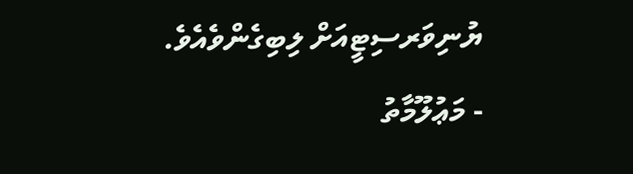ޔުނިވަރސިޓީއަށް ލިބިގެންވެއެވެ.
- މަޢުލޫމާތު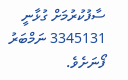ސާފުކުރުމަށް ގުޅާނީ 3345131 ނަމްބަރު ފޯނަށެވެ.